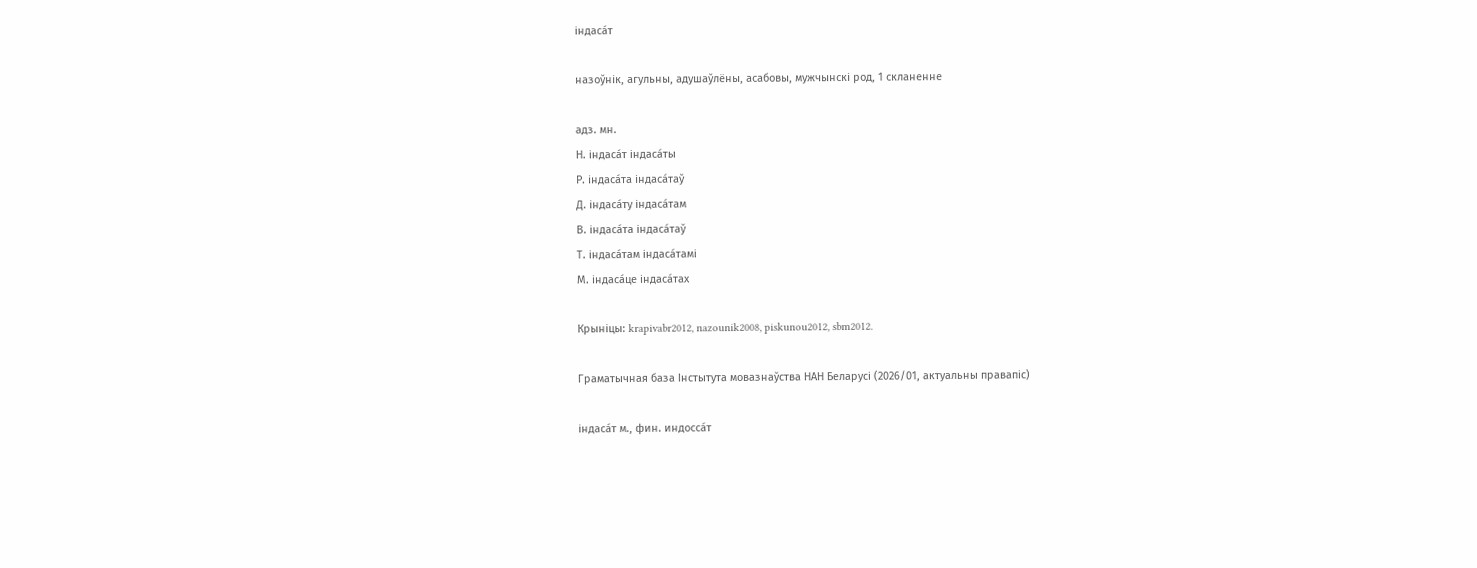індаса́т

назоўнік, агульны, адушаўлёны, асабовы, мужчынскі род, 1 скланенне

адз. мн.
Н. індаса́т індаса́ты
Р. індаса́та індаса́таў
Д. індаса́ту індаса́там
В. індаса́та індаса́таў
Т. індаса́там індаса́тамі
М. індаса́це індаса́тах

Крыніцы: krapivabr2012, nazounik2008, piskunou2012, sbm2012.

Граматычная база Інстытута мовазнаўства НАН Беларусі (2026/01, актуальны правапіс)

індаса́т м., фин. индосса́т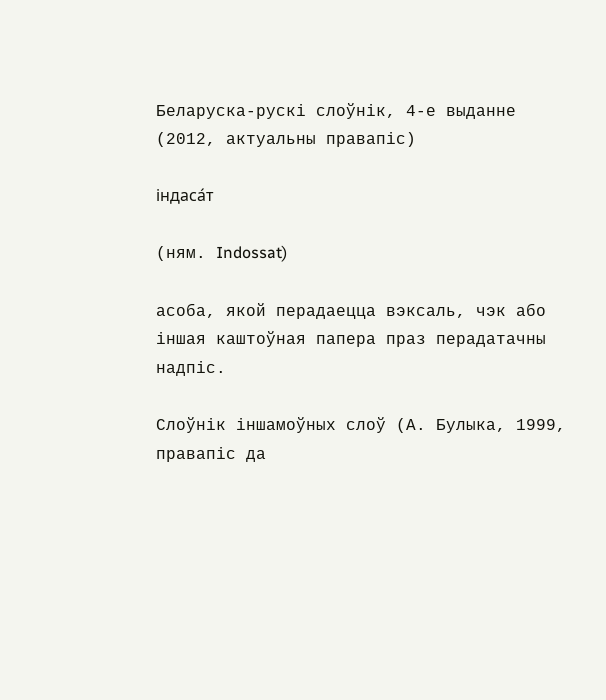Беларуска-рускі слоўнік, 4-е выданне (2012, актуальны правапіс)

індаса́т

(ням. Indossat)

асоба, якой перадаецца вэксаль, чэк або іншая каштоўная папера праз перадатачны надпіс.

Слоўнік іншамоўных слоў (А. Булыка, 1999, правапіс да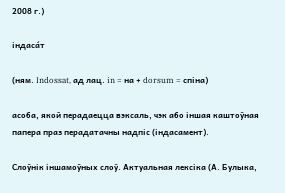2008 г.)

індаса́т

(ням. Indossat, ад лац. in = на + dorsum = спіна)

асоба, якой перадаецца вэксаль, чэк або іншая каштоўная папера праз перадатачны надпіс (індасамент).

Слоўнік іншамоўных слоў. Актуальная лексіка (А. Булыка,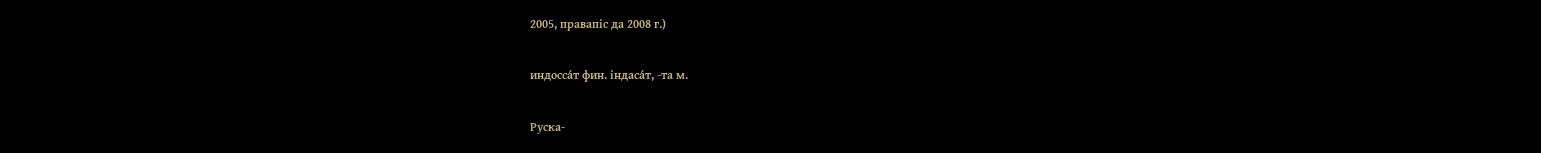2005, правапіс да 2008 г.)

индосса́т фин. індаса́т, -та м.

Руска-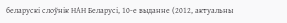беларускі слоўнік НАН Беларусі, 10-е выданне (2012, актуальны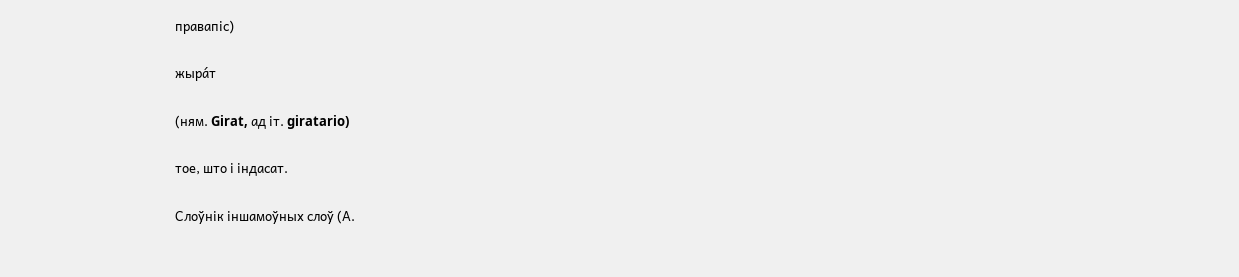правапіс)

жыра́т

(ням. Girat, ад іт. giratario)

тое, што і індасат.

Слоўнік іншамоўных слоў (А.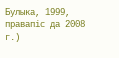Булыка, 1999, правапіс да 2008 г.)